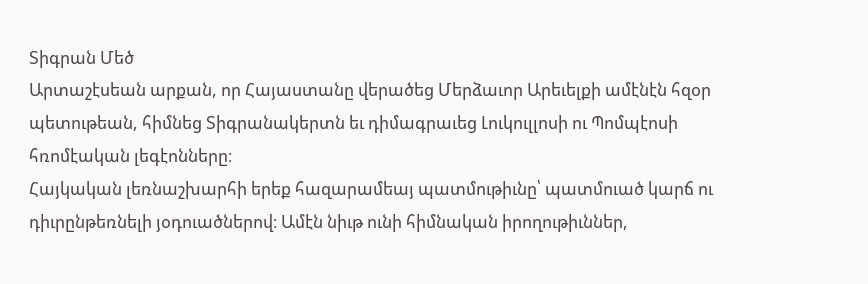Տիգրան Մեծ
Արտաշէսեան արքան, որ Հայաստանը վերածեց Մերձաւոր Արեւելքի ամէնէն հզօր պետութեան, հիմնեց Տիգրանակերտն եւ դիմագրաւեց Լուկուլլոսի ու Պոմպէոսի հռոմէական լեգէոնները։
Հայկական լեռնաշխարհի երեք հազարամեայ պատմութիւնը՝ պատմուած կարճ ու դիւրընթեռնելի յօդուածներով։ Ամէն նիւթ ունի հիմնական իրողութիւններ,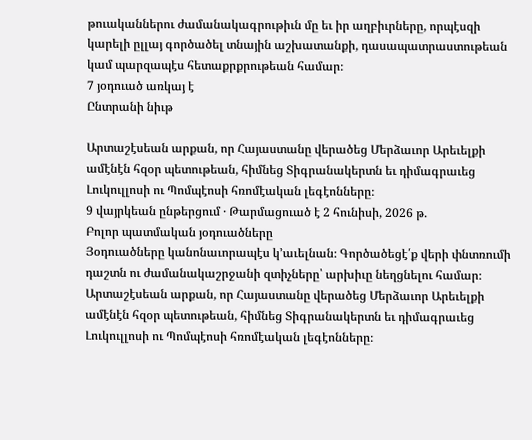թուականներու ժամանակագրութիւն մը եւ իր աղբիւրները, որպէսզի կարելի ըլլայ գործածել տնային աշխատանքի, դասապատրաստութեան կամ պարզապէս հետաքրքրութեան համար։
7 յօդուած առկայ է
Ընտրանի նիւթ

Արտաշէսեան արքան, որ Հայաստանը վերածեց Մերձաւոր Արեւելքի ամէնէն հզօր պետութեան, հիմնեց Տիգրանակերտն եւ դիմագրաւեց Լուկուլլոսի ու Պոմպէոսի հռոմէական լեգէոնները։
9 վայրկեան ընթերցում · Թարմացուած է 2 հունիսի, 2026 թ.
Բոլոր պատմական յօդուածները
Յօդուածները կանոնաւորապէս կ՚աւելնան։ Գործածեցէ՛ք վերի փնտռումի դաշտն ու ժամանակաշրջանի զտիչները՝ արխիւը նեղցնելու համար։
Արտաշէսեան արքան, որ Հայաստանը վերածեց Մերձաւոր Արեւելքի ամէնէն հզօր պետութեան, հիմնեց Տիգրանակերտն եւ դիմագրաւեց Լուկուլլոսի ու Պոմպէոսի հռոմէական լեգէոնները։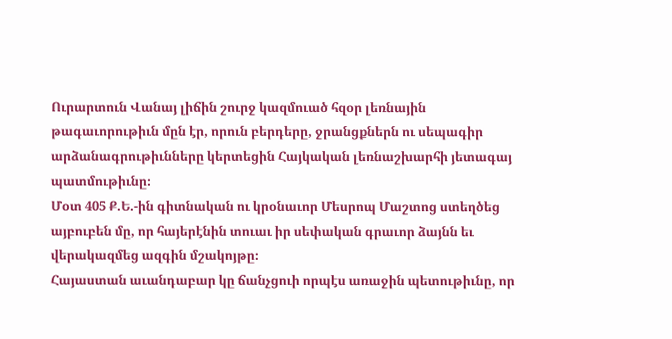Ուրարտուն Վանայ լիճին շուրջ կազմուած հզօր լեռնային թագաւորութիւն մըն էր, որուն բերդերը, ջրանցքներն ու սեպագիր արձանագրութիւնները կերտեցին Հայկական լեռնաշխարհի յետագայ պատմութիւնը։
Մօտ 405 Ք.Ե.-ին գիտնական ու կրօնաւոր Մեսրոպ Մաշտոց ստեղծեց այբուբեն մը, որ հայերէնին տուաւ իր սեփական գրաւոր ձայնն եւ վերակազմեց ազգին մշակոյթը։
Հայաստան աւանդաբար կը ճանչցուի որպէս առաջին պետութիւնը, որ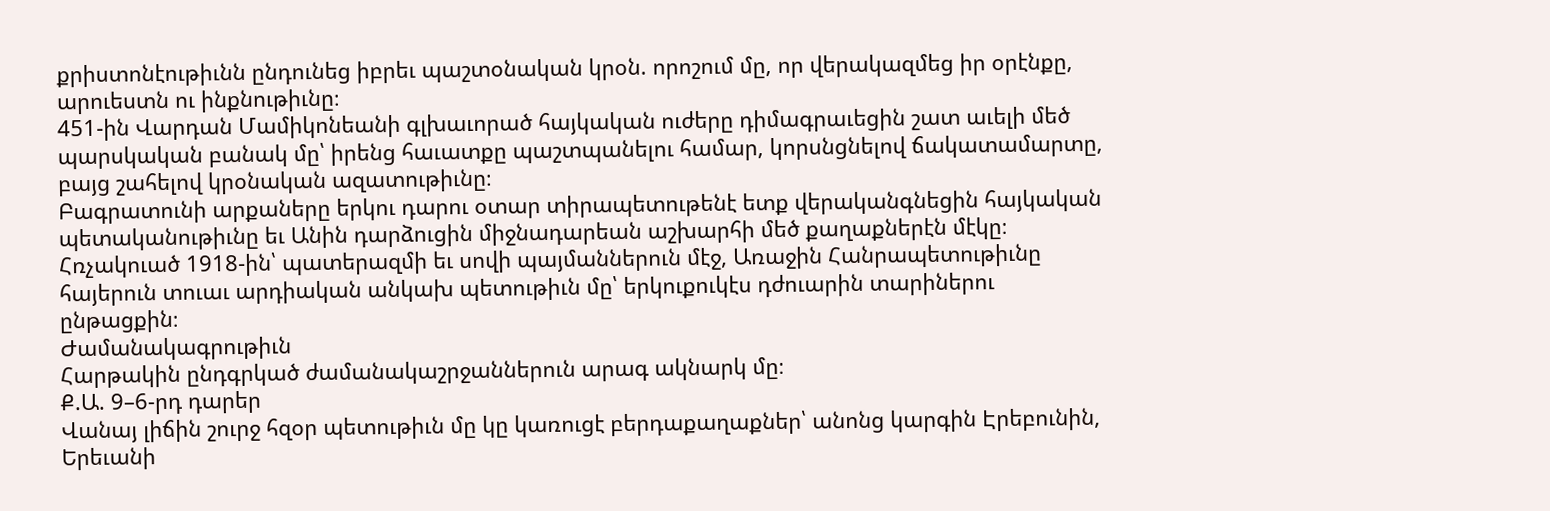քրիստոնէութիւնն ընդունեց իբրեւ պաշտօնական կրօն. որոշում մը, որ վերակազմեց իր օրէնքը, արուեստն ու ինքնութիւնը։
451-ին Վարդան Մամիկոնեանի գլխաւորած հայկական ուժերը դիմագրաւեցին շատ աւելի մեծ պարսկական բանակ մը՝ իրենց հաւատքը պաշտպանելու համար, կորսնցնելով ճակատամարտը, բայց շահելով կրօնական ազատութիւնը։
Բագրատունի արքաները երկու դարու օտար տիրապետութենէ ետք վերականգնեցին հայկական պետականութիւնը եւ Անին դարձուցին միջնադարեան աշխարհի մեծ քաղաքներէն մէկը։
Հռչակուած 1918-ին՝ պատերազմի եւ սովի պայմաններուն մէջ, Առաջին Հանրապետութիւնը հայերուն տուաւ արդիական անկախ պետութիւն մը՝ երկուքուկէս դժուարին տարիներու ընթացքին։
Ժամանակագրութիւն
Հարթակին ընդգրկած ժամանակաշրջաններուն արագ ակնարկ մը։
Ք.Ա. 9–6-րդ դարեր
Վանայ լիճին շուրջ հզօր պետութիւն մը կը կառուցէ բերդաքաղաքներ՝ անոնց կարգին Էրեբունին, Երեւանի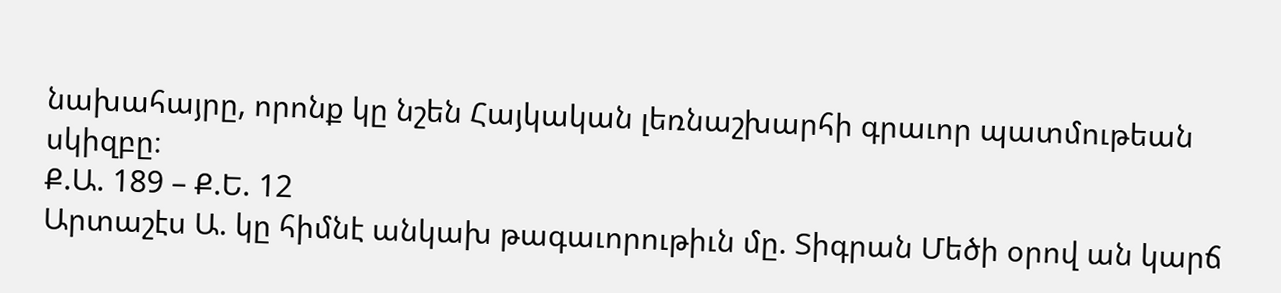նախահայրը, որոնք կը նշեն Հայկական լեռնաշխարհի գրաւոր պատմութեան սկիզբը։
Ք.Ա. 189 – Ք.Ե. 12
Արտաշէս Ա. կը հիմնէ անկախ թագաւորութիւն մը. Տիգրան Մեծի օրով ան կարճ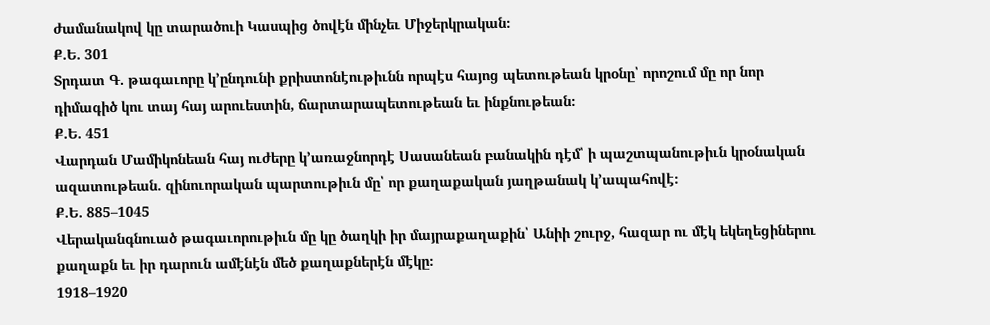ժամանակով կը տարածուի Կասպից ծովէն մինչեւ Միջերկրական։
Ք.Ե. 301
Տրդատ Գ. թագաւորը կ՚ընդունի քրիստոնէութիւնն որպէս հայոց պետութեան կրօնը՝ որոշում մը որ նոր դիմագիծ կու տայ հայ արուեստին, ճարտարապետութեան եւ ինքնութեան։
Ք.Ե. 451
Վարդան Մամիկոնեան հայ ուժերը կ՚առաջնորդէ Սասանեան բանակին դէմ՝ ի պաշտպանութիւն կրօնական ազատութեան. զինուորական պարտութիւն մը՝ որ քաղաքական յաղթանակ կ՚ապահովէ։
Ք.Ե. 885–1045
Վերականգնուած թագաւորութիւն մը կը ծաղկի իր մայրաքաղաքին՝ Անիի շուրջ, հազար ու մէկ եկեղեցիներու քաղաքն եւ իր դարուն ամէնէն մեծ քաղաքներէն մէկը։
1918–1920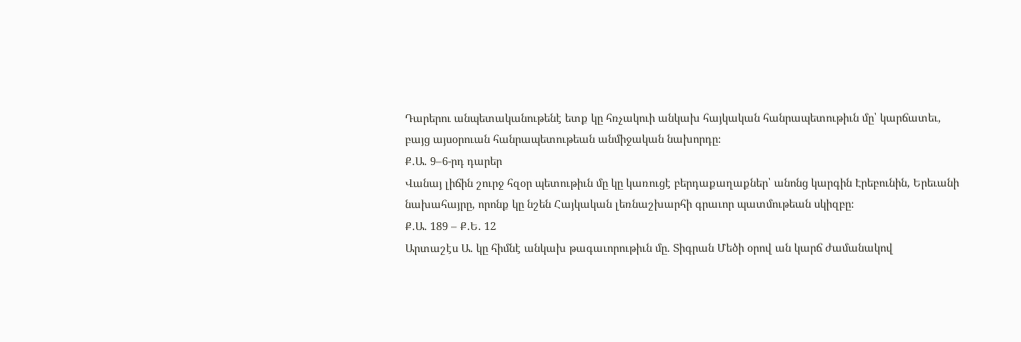Դարերու անպետականութենէ ետք կը հռչակուի անկախ հայկական հանրապետութիւն մը՝ կարճատեւ, բայց այսօրուան հանրապետութեան անմիջական նախորդը։
Ք.Ա. 9–6-րդ դարեր
Վանայ լիճին շուրջ հզօր պետութիւն մը կը կառուցէ բերդաքաղաքներ՝ անոնց կարգին Էրեբունին, Երեւանի նախահայրը, որոնք կը նշեն Հայկական լեռնաշխարհի գրաւոր պատմութեան սկիզբը։
Ք.Ա. 189 – Ք.Ե. 12
Արտաշէս Ա. կը հիմնէ անկախ թագաւորութիւն մը. Տիգրան Մեծի օրով ան կարճ ժամանակով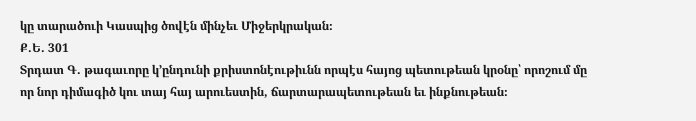կը տարածուի Կասպից ծովէն մինչեւ Միջերկրական։
Ք.Ե. 301
Տրդատ Գ. թագաւորը կ՚ընդունի քրիստոնէութիւնն որպէս հայոց պետութեան կրօնը՝ որոշում մը որ նոր դիմագիծ կու տայ հայ արուեստին, ճարտարապետութեան եւ ինքնութեան։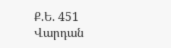Ք.Ե. 451
Վարդան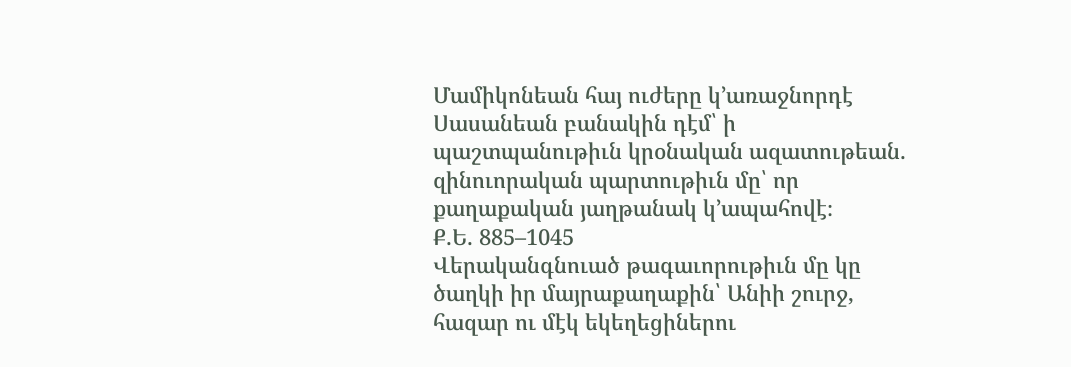Մամիկոնեան հայ ուժերը կ՚առաջնորդէ Սասանեան բանակին դէմ՝ ի պաշտպանութիւն կրօնական ազատութեան. զինուորական պարտութիւն մը՝ որ քաղաքական յաղթանակ կ՚ապահովէ։
Ք.Ե. 885–1045
Վերականգնուած թագաւորութիւն մը կը ծաղկի իր մայրաքաղաքին՝ Անիի շուրջ, հազար ու մէկ եկեղեցիներու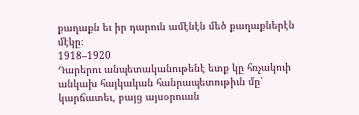քաղաքն եւ իր դարուն ամէնէն մեծ քաղաքներէն մէկը։
1918–1920
Դարերու անպետականութենէ ետք կը հռչակուի անկախ հայկական հանրապետութիւն մը՝ կարճատեւ, բայց այսօրուան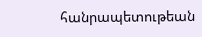հանրապետութեան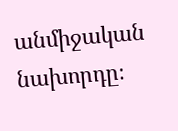անմիջական նախորդը։